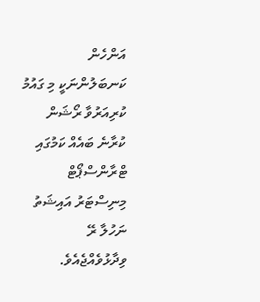އަންހެން ކަނބަލުންނަކީ މި ގައުމު ކުރިއަރުވާ ރޯޝަން ކުރާނެ ބައެއް ކަމުގައި ޓްރާންސްޕޯޓް މިނިސްޓަރު އައިޝަތު ނަހުލާ ރޭ ވިދާޅުވެއްޖެއެވެ.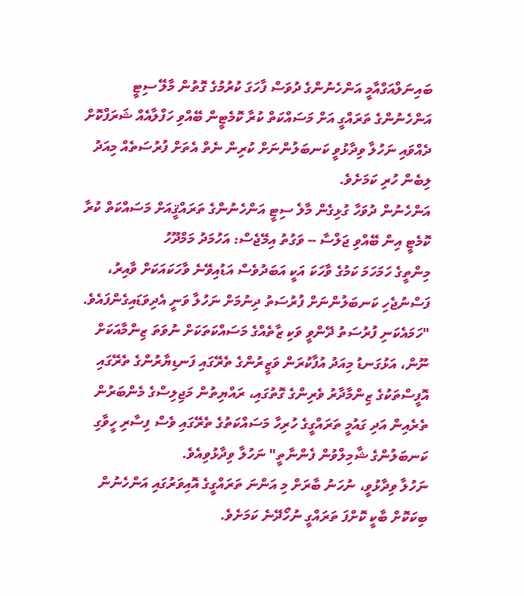ބައިނަލްއަގްއާމީ އަންހެނުންގެ ދުވަސް ފާހަގަ ކުރުމުގެ ގޮތުން މާލޭ ސިޓީ އަންހެނުންގެ ތަރައްގީ އަށް މަސައްކަތް ކުރާ ކޮމެޓީން ބޭއްވި ހަފްލާއެއް ޝަރަފްކޮށް ދެއްވައި ނަހުލާ ވިދާޅުވީ ކަނބަލުންނަށް ކުރިން ނެތް އެތަށް ފުރުސަތެއް މިއަދު ލިބެން ހުރި ކަމަށެވެ.
އަންހެނުން ދުވަހާ ގުޅިގެން މާލެ ސިޓީ އަންހެނުންގެ ތަރައްޤީއަށް މަސައްކަތް ކުރާ ކޮމެޓީ އިން ބޭއްވި ޖަލްސާ -- ވަގުތު އިމޭޖެސް: އަހުމަދު މަމްދޫހު
މިންތީގެ ހަމަހަމަ ކަމުގެ ވާހަކަ އަކީ އަބަދުވެސް އަޑުއިވޭނެ ވާހަކައަކަށް ވާއިރު، ފަސްނުޖެހި ކަނބަލުންނަށް ފުރުސަތު ދިނުމަށް ނަހުލާ ވަނީ އެދިވަޑައިގެންފައެވެ.
"ހަމައެކަނި ފުރުސަތު ދޭންވީ ވަކި ޒާތެއްގެ މަސައްކަތަކަށް ނުވަތަ ޒިންމާއަކަށް ނޫން، އަޅުގަނޑު މިއަދު އުފާކުރަން ވަޒީރުންގެ ތެރޭގައި ފަނޑިޔާރުންގެ ތެރޭގައި އޮފީސްތަކުގެ ޒިންމާދާރު ވެރިންގެ ގޮތުގައި، ރައްޔިތުން މަޖިލިސްގެ މެންބަރުން ތެރެއިން އަދި ގައުމީ ތަރައްގީގެ ހުރިހާ މަސައްކަތުގެ ތެރޭގައި ވެސް ފިސާރި ހީވާގި ކަނބަލުންގެ ޝާމިލްވުން ފެންނާތީ" ނަހުލާ ވިދާޅުވިއެވެ.
ނަހުލާ ވިދާޅުވީ، ނުހަނު ބާރަށް މި އަންނަ ތަރައްގީގެ އޮއިވަރުގައި އަންހެނުން ބިކަކޮށް ބާކީ ކޮށްފަ ތަރައްގީ ނުހޯދޭނެ ކަމަށެވެ.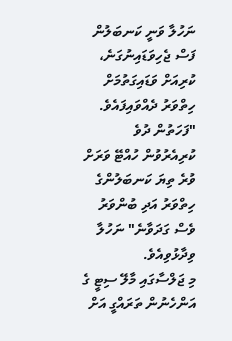ނަހުލާ ވަނީ ކަނބަލުން ފަސް ޖެހިވަޑައިނުގަނެ، ކުރިއަށް ވަޑައިގަތުމަށް ހިތްވަރު ދެއްވައިފައެވެ.
"ފަހަތުން ދުވެ ކުރިއެރުވުން ހުއްޓޭ ވަރަށް ވުރެ ތިޔަ ކަނބަލުންގެ ހިތްވަރު އަދި ބުންވަރު ވެސް ގަދަވާނެ" ނަހުލާ ވިދާޅުވިއެވެ.
މި ޖަލްސާގައި މާލޭ ސިޓީ ގެ އަންހެނުން ތަރައްގީ އަށް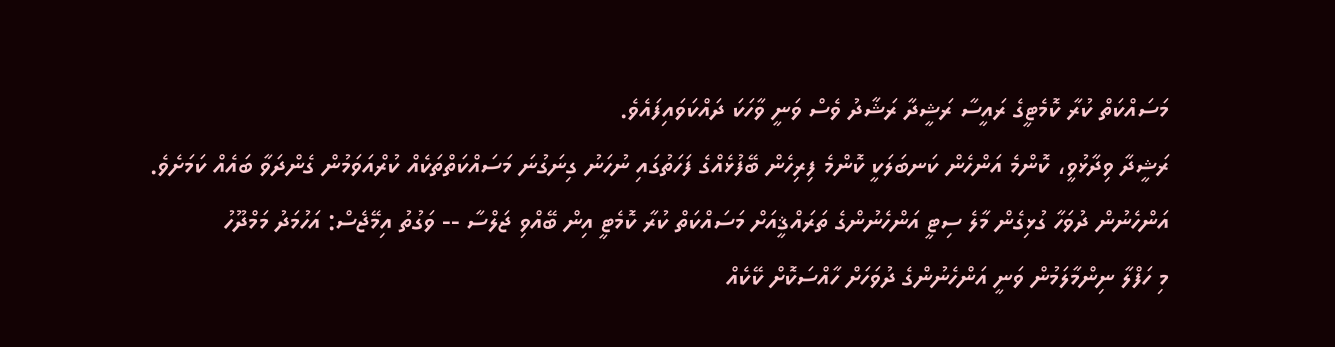މަސައްކަތް ކުރާ ކޮމެޓީގެ ރައީސާ ރަޝީދާ ރަޝާދު ވެސް ވަނީ ވާހަކަ ދައްކަވައިފައެވެ.
ރަޝީދާ ވިދާޅުވީ، ކޮންމެ އަންހެން ކަނބަލަކީ ކޮންމެ ފިރިހެން ބޭފުޅެއްގެ ފަހަތުގައި ނުހަނު ގިނަގުނަ މަސައްކަތްތަކެއް ކުރްއަވަމުން ގެންދަވާ ބައެއް ކަމަށެވެ.
އަންހެނުން ދުވަހާ ގުޅިގެން މާލެ ސިޓީ އަންހެނުންގެ ތަރައްޤީއަށް މަސައްކަތް ކުރާ ކޮމެޓީ އިން ބޭއްވި ޖަލްސާ -- ވަގުތު އިމޭޖެސް: އަހުމަދު މަމްދޫހު
މި ހަފްލާ ނިންމާލަމުން ވަނީ އަންހެނުންގެ ދުވަހަށް ހާއްސަކޮށް ކޭކެއް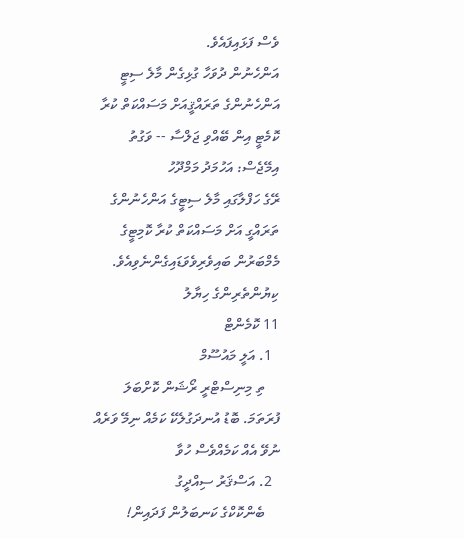ވެސް ފަޅައިފައެވެ.
އަންހެނުން ދުވަހާ ގުޅިގެން މާލެ ސިޓީ އަންހެނުންގެ ތަރައްޤީއަށް މަސައްކަތް ކުރާ ކޮމެޓީ އިން ބޭއްވި ޖަލްސާ -- ވަގުތު އިމޭޖެސް: އަހުމަދު މަމްދޫހު
ރޭގެ ހަފްލާގައި މާލެ ސިޓީގެ އަންހެނުންގެ ތަރައްގީ އަށް މަސައްކަތް ކުރާ ކޮމިޓީގެ މެމްބަރުން ބައިވެރިވެވަޑައިގެންނެވިއެވެ.
ކިޔުންތެރިންގެ ހިޔާލު
11 ކޮމެންޓް
  1. އަލީ މައުސޫމް
    ތި މިނިސްޓްރީ ރޯޝަން ކޮށްބަލަ ފުރަތަމަ. ބޮޑު އުނދަގުލެކޭ ކަމެއް ނިމޭ ވަރެއް ނުވޭ އެއް ކަމެއްވެސް ހުވާ
  2. އަސްޤަރު ސިއްދީގު
    ބެންކޮކްގެ ކަނބަލުން ފަދައިން!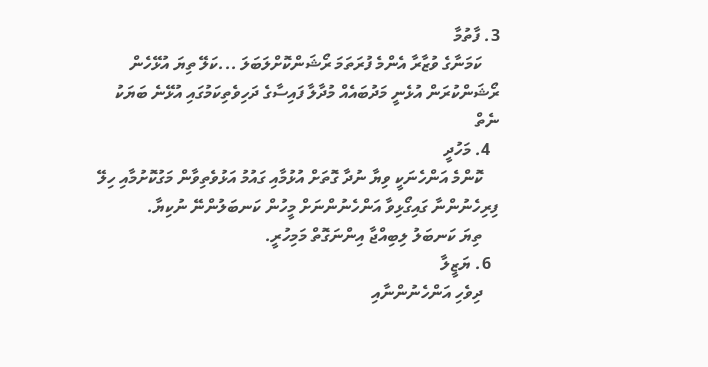3. ފާތުމާ
    ކަމަނާގެ ވުޒާރާ އެންމެ ފުރަތަމަ ރޯޝަންކޮށްލަބަލަ ...ކަލޭ ތިޔަ އުޅޭހެން ރޯޝަންކުރަން އުޅެނީ މަދުބައެއް މުދާލާ ފައިސާގެ ދަހިވެތިކަމުގައި އުޅޭނެ ބަޔަކު ނެތް
  4. މަހުދީ
    ކޮންމެ އަންހެނަކީ ވިޔާ ނުދާ ގޮތަށް އުޅުމާއި ގައުމު އަޅުވެތިވާން މަގުކޮށުމާއި ހިލޭ ފިރިހެނުންނާ ގައިގޯޅިވާ އަންހެނުންނަށް މީހުން ކަނބަލުންނޭ ނުކިޔާ.
    ތިޔަ ކަނބަލު ލިބިއްޖާ އިންނަގޮތް މަމިހުރީ.
  6. ޔަޒީލާ
    ދިވެހި އަންހެނުންނާއި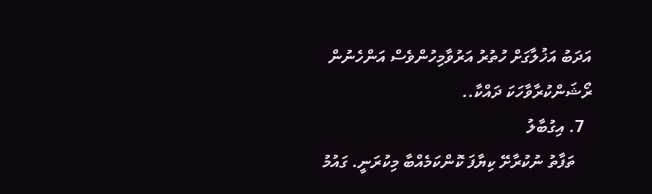އަދަބު އަޚުލާގަށް ހުތުރު އަރުވާމިހުންވެސް އަންހެނުން ރޯޝަންކުރާވާހަކަ ދައްކާ..
  7. އިގުބާލު
    ތަފާތު ނުކުރާށޭ ކިޔާފަ ކޮންކަމެއްބާ މިކުރަނީ. ގައުމު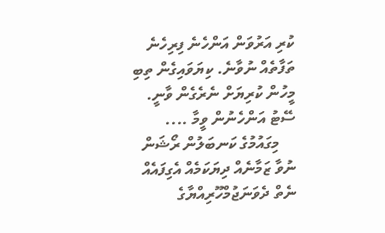ކުރި އަރުވަން އަންހެނެ ފިރިހެނެ ތަފާތެއް ނުވާނެ. ކިޔަވައިގެން ތިބި މީހުން ކުރިޔަށް ނެރެގެން ވާނީ. ސޭޓު އަންހެނުން ވީމާ ....
    މިގައުމުގެ ކަނބަލުން ރޯޝަން ނުވާ ޒަމާނެއް ދިޔަކަމެއް އެގިފައެއް ނެތް ދެވަނަޖުމްހޫރިއްޔާގެ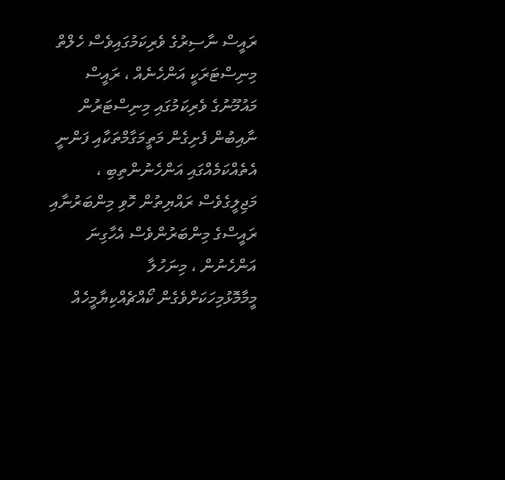ރައީސް ނާސިރުގެ ވެރިކަމުގައިވެސް ހެލްތް މިނިސްޓަރަކީ އަންހެނެއް ، ރައީސް މައުމޫނުގެ ވެރިކަމުގައި މިނިސްޓަރުން ނާއިބުން ފެށިގެން މަތީމަގާމްތަކާއި ފަންނީ އެތެއްކަމެއްގައި އަންހެނުންތިބި ، މަޖިލީގެވެސް ރައްޔިތުން ހޮވި މިންބަރުނާއި ރައީސްގެ މިންބަރުންވެސް އެހާގިނަ އަންހެނުން ، މިނަހުލާ މީމާމޮޅުމިހަކަށްވެގެން ކޯއްޗެއްކިޔާމީހެއް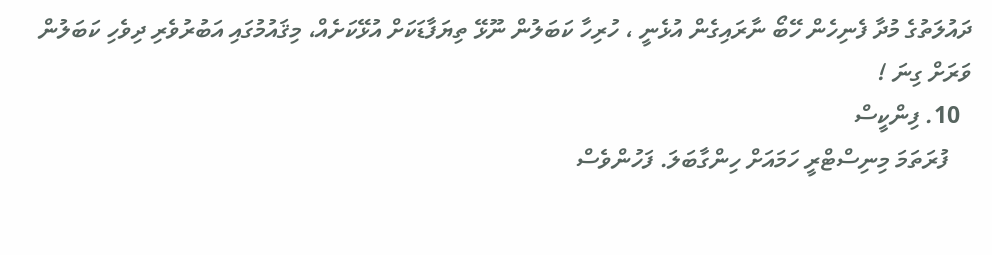ދައުލަތުގެ މުދާ ފެނިހެން ހޭބޯ ނާރައިގެން އުޅެނީ ، ހުރިހާ ކަބަލުން ނޫޅޭ ތިޔަފާޑަކަށް އުޅޭކަށެއް، މިޤައުމުގައި އަބުރުވެރި ދިވެހި ކަބަލުން ވަރަށް ގިނަ !
  10. ފިންކީސް
    ފުރަތަމަ މިނިސްޓްރީ ހަމައަށް ހިންގާބަލަ. ފަހުންވެސް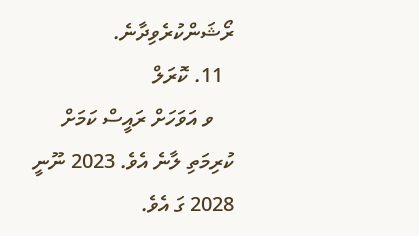ރޯޝަންކުރެވިދާނެ.
  11. ކޮރަލް
    ވ އަވަހަށް ރައީސް ކަމަށް ކުރިމަތި ލާނެ އެވެ. 2023 ނޫނީ 2028 ގަ އެވެ.